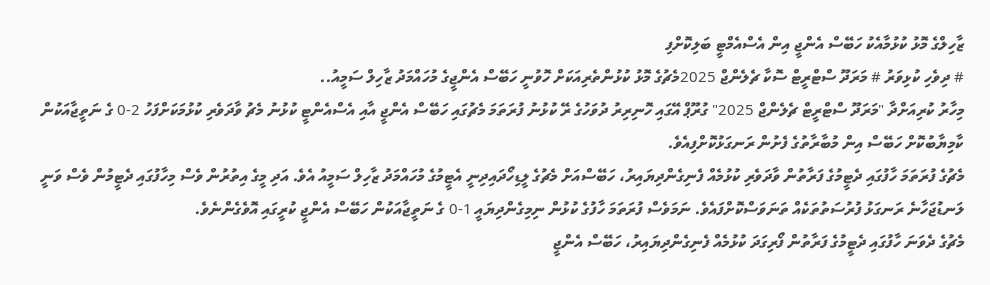ޒާހިލްގެ މޮޅު ކުޅުމާއެކު ހަބޭސް އެންޖީ އިން އެސްއެމްޓީ ބަލިކޮށްފި
# ދިވެހި ކުޅިވަރު # މަރަދޫ ސްޓްރީޓް ސޮކާ ޗެލެންޖް 2025މެޗުގެ މޮޅު ކުޅުންތެރިއަކަށް ހޮވުނީ ހަބޭސް އެންޖީގެ މުހައްމަދު ޒާހިލް ސަމީއު..
މިހާރު ކުރިއަށްދާ "މަރަދޫ ސްޓްރީޓް ޗެލެންޖް 2025" ގުރޫޕް އޭގައި ހޮނިރިރު ދުވަހުގެ ރޭ ކުޅުނު ފުރަތަމަ މެޗުގައި ހަބޭސް އެންޖީ އާއި އެސްއެންޓީ ކުޅުނު މެޗު ވާދަވެރި ކުޅުމަކަށްފަހު 2-0 ގެ ނަތީޖާއަކުން ކާމިޔާބުކޮށް ހަބޭސް އިން މުބާރާތުގެ ފެށުން ރަނގަޅުކޮށްފިއެވެ.
މެޗުގެ ފުރަތަމަ ހާފުގައި ދެޓީމުގެ ފަރާތުން ވާދަވެރި ކުޅުމެއް ފެނިގެންދިޔައިރު، ހަބޭސްއަށް މެޗުގެ ލީޑިހޯދައިދިނީ އެޓީމުގެ މުހައްމަދު ޒާހިލް ސަމީއު އެވެ. އަދި މީގެ އިތުރުން ވެސް މިހާފުގައި ދެޓީމުން ވެސް ވަނީ ލަނޑުޖަހާނެ ރަނގަޅު ފުރުސަތުތަކެއް ތަނަވަސްކޮށްފައެވެ. ނަމަވެސް ފުރަތަމަ ހާފުގެ ކުޅުން ނިމިގެންދިޔައީ 1-0 ގެ ނަތީޖާއަކުން ހަބޭސް އެންޖީ ކުރީގައި އޮވެގެންނެވެ.
މެޗުގެ ދެވަނަ ހާފުގައި ދެޓީމުގެ ފަރާތުން ފޯރިގަދަ ކުޅުމެއް ފެނިގެންދިޔައިރު، ހަބޭސް އެންޖީ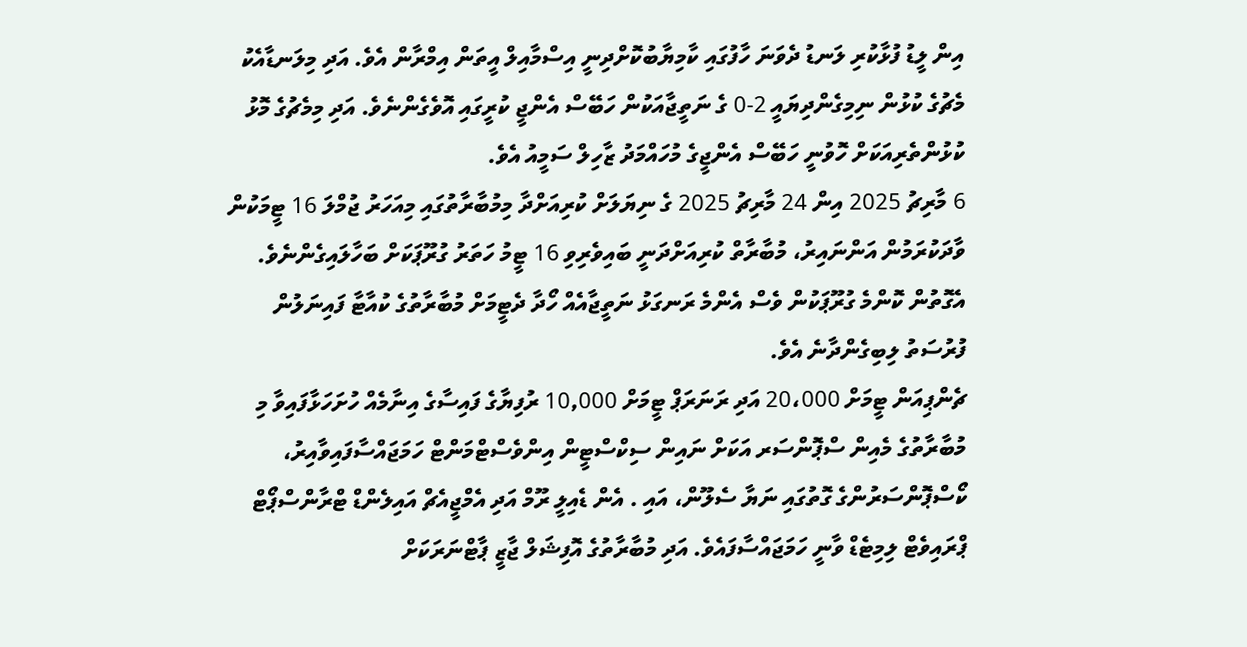އިން ލީޑު ފުޅާކުރި ލަނޑު ދެވަނަ ހާފުގައި ކާމިޔާބުކޮށްދިނީ އިސްމާއިލް އީތަން އިމްރާން އެވެ. އަދި މިލަނޑާއެކު މެޗުގެ ކުޅުން ނިމިގެންދިޔައީ 2-0 ގެ ނަތީޖާއަކުން ހަބޭސް އެންޖީ ކުރީގައި އޮވެގެންނެވެ. އަދި މިމެޗުގެ މޮޅު ކުޅުންތެރިއަކަށް ހޮވުނީ ހަބޭސް އެންޖީގެ މުހައްމަދު ޒާހިލް ސަމީއު އެވެ.
6 މާރިޗު 2025 އިން 24 މާރިޗު 2025 ގެ ނިޔަލަށް ކުރިއަށްދާ މިމުބާރާތުގައި މިއަހަރު ޖުމްލަ 16 ޓީމަކުން ވާދަކުރަމުން އަންނައިރު، މުބާރާތް ކުރިއަށްދަނީ ބައިވެރިވި 16 ޓީމު ހަތަރު ގުރޫޕަކަށް ބަހާލައިގެންނެވެ. އެގޮތުން ކޮންމެ ގުރޫޕަކުން ވެސް އެންމެ ރަނގަޅު ނަތީޖާއެއް ހޯދާ ދެޓީމަށް މުބާރާތުގެ ކުއާޓާ ފައިނަލުން ފުރުސަތު ލިބިގެންދާނެ އެވެ.
ޗެންޕިއަން ޓީމަށް 20،000 އަދި ރަނަރަޕް ޓީމަށް 10,000 ރުފިޔާގެ ފައިސާގެ އިނާމެއް ހުށަހަޅާފައިވާ މި މުބާރާތުގެ މެއިން ސްޕޮންސަރ އަކަށް ނައިން ސިކްސްޓީން އިންވެސްޓްމަންޓް ހަމަޖައްސާފައިވާއިރު، ކޯސްޕޮންސަރުންގެ ގޮތުގައި ނަޔާ ސެލޫން، އައި . އެން ޑެއިލީ ރޫމް އަދި އެމްޖީއެޗް އައިލެންޑް ޓްރާންސްޕޯޓް ޕްރައިވެޓް ލިމިޓެޑް ވާނީ ހަމަޖައްސާފައެވެ. އަދި މުބާރާތުގެ އޮފިޝަލް ޖާޒީ ޕާޓްނަރަކަށް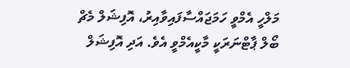މަލްހީ އެމްވީ ހަމަޖައްސާފައިވާއިރު، އޮފިޝަލް މެޗް ބޯލް ޕާޓްނަރަކީ މާކީއެމްވީ އެވެ. އަދި އޮފިޝަލް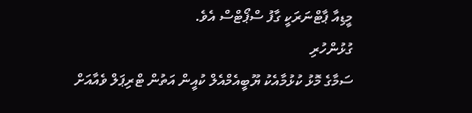މީޑިއާ ޕާޓްނަރަކީ ގާފު ސްޕޯޓްސް އެވެ.
ގުޅުންހުރި
ސަމާގެ މޮޅު ކުޅުމާއެކު ޔޫބީއެމްއެލް ކުއީން އަތުން ޓްރިޕަލް ވެއާއަށް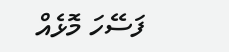ފަސޭހަ މޮޅެއް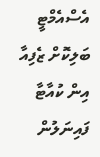އެސްއެމްޓީ ބަލިކޮށް ޒެފިއާ އިން ކުއާޓާ ފައިނަލުން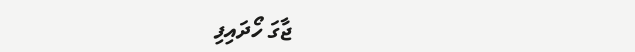ޖާގަ ހޯދައިފި